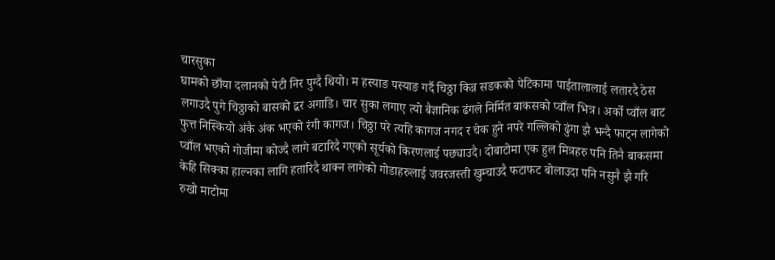चारसुका
घामको छाँया दलानको पेटी निर पुग्दै थियो। म हस्याङ पस्याङ गर्दै चिठ्ठा किन्न सडकको पेटिकामा पाईतालालाई लतारदै ठेस लगाउदै पुगे चिठ्ठाको बासको द्बर अगाडि। चार सुका लगाए त्यो बैज्ञानिक ढंगले निर्मित बाकसको प्वाँल भित्र। अर्को प्वाँल बाट फुत्त निस्कियो अंकै अंक भएको रंगी कागज। चिठ्ठा परे त्यहि कागज नगद र चेक हुने नपरे गल्लिको ढुंगा झै भन्दै फाट्न लागेको प्वाँल भएको गोजीमा कोज्दै लागे बटारिदै गएको सूर्यको किरणलाई पछ्याउदै। दोबाटोमा एक हुल मित्रहरु पनि तिनै बाकसमा केहि सिक्का हाल्नका लागि हतारिदै थाक्न लागेको गोडाहरुलाई जवरजस्ती खुम्चाउदै फटाफट बोलाउदा पनि नसुनै झै गरि रुखो माटोमा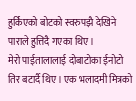हुर्किएको बोटको स्वरुपझै देखिने पाराले हुत्तिदै गएका थिए।
मेरो पाईतालालाई दोबाटोका ईनोटो तिर बटार्दै थिए । एक भलादमी मित्रको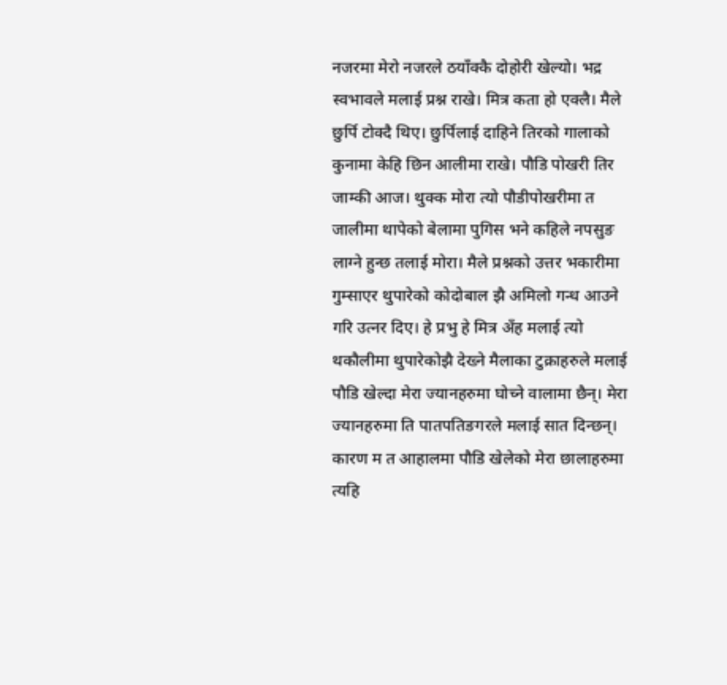नजरमा मेरो नजरले ठयाँक्कै दोहोरी खेल्यो। भद्र स्वभावले मलाई प्रश्न राखे। मित्र कता हो एक्लै। मैले छुर्पि टोक्दै थिए। छुर्पिलाई दाहिने तिरको गालाको कुनामा केहि छिन आलीमा राखे। पौडि पोखरी तिर जाम्की आज। थुक्क मोरा त्यो पौडीपोखरीमा त जालीमा थापेको बेलामा पुगिस भने कहिले नपसुङ लाग्ने हुन्छ तलाई मोरा। मैले प्रश्नको उत्तर भकारीमा गुम्साएर थुपारेको कोदोबाल झै अमिलो गन्ध आउने गरि उत्नर दिए। हे प्रभु हे मित्र अँह मलाई त्यो थकौलीमा थुपारेकोझै देख्ने मैलाका टुक्राहरुले मलाई पौडि खेल्दा मेरा ज्यानहरुमा घोच्ने वालामा छैन्। मेरा ज्यानहरुमा ति पातपतिङगरले मलाई सात दिन्छन्। कारण म त आहालमा पौडि खेलेको मेरा छालाहरुमा त्यहि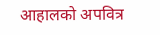आहालको अपवित्र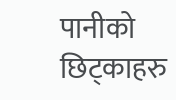पानीको छिट्काहरु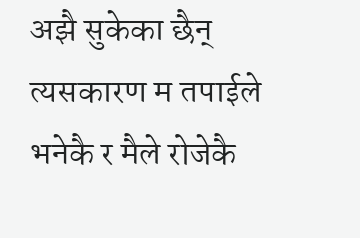अझै सुकेका छैन् त्यसकारण म तपाईले भनेकै र मैले रोजेकै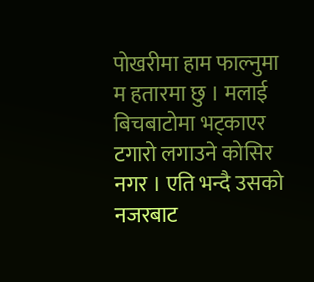पोखरीमा हाम फाल्नुमा म हतारमा छु । मलाई बिचबाटोमा भट्काएर टगारो लगाउने कोसिर नगर । एति भन्दै उसको नजरबाट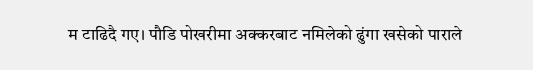म टाढिदै गए। पौडि पोखरीमा अक्करबाट नमिलेको ढुंगा खसेको पाराले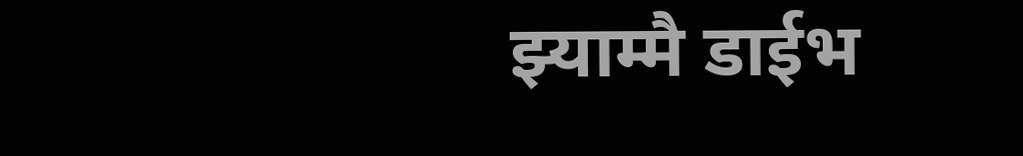झ्याम्मै डाईभ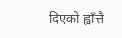दिएको ह्वाँत्तै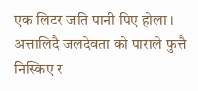एक लिटर जति पानी पिए होला । अत्तालिदै जलदेवता को पाराले फुत्तै निस्किए र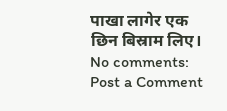पाखा लागेर एक छिन बिस्राम लिए।
No comments:
Post a Comment